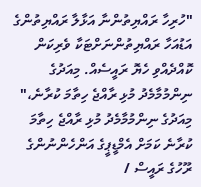"ހުރިހާ ރައްޔިތުންނާ އަޅާލާ ރައްޔިތުންގެ އަޑުއަހާ ރައްޔިތުންނަށްޓަކާ ވެރިކަން ކޮއްދެއްވި ހެޔޮ ރައީސެއް. މިއަދުގެ ނިންމުމާމެދު މުޅި ރާއްޖެ ހިތާމަ ކުރާނެ،"
މިއަދުގެ ނިންމުމާމެދު މުޅި ރާއްޖެ ހިތާމަ ކުރާނެ ކަމަށް އެމްޑީޕީގެ އަންހެންނުންގެ ރޫހުގެ ރައީސް /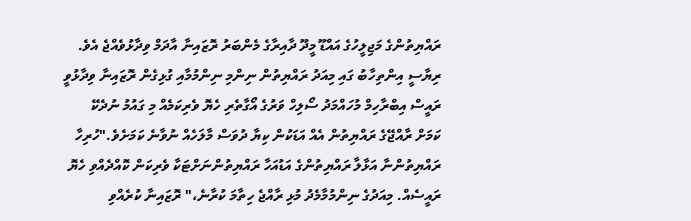ރައްޔިތުންގެ މަޖިލީހުގެ އައްޑޫ މީދޫ ދާއިރާގެ މެންބަރު ރޮޒައިނާ އާދަމް ވިދާޅުވެއްޖެ އެވެ.
ރިޔާސީ އިންތިހާބު ގައި މިއަދު ރައްޔިތުން ނިންމި ނިންމުމާއި ގުޅިގެން ރޮޒައިނާ ވިދާޅުވީ ރައީސް އިބްރާހިމް މުހައްމަދު ސޯލިހް ވަރުގެ އޯގާތެރި ހެޔޮ ވެރިކަމެއް މި ގައުމު ނުދެކޭ ކަމަށް ރާއްޖޭގެ ރައްޔިތުން އެއް އަޑަކުން ކިޔާ ދުވަސް މާލަހެއް ނުވާނެ ކަމަށެވެ."ހުރިހާ ރައްޔިތުންނާ އަޅާލާ ރައްޔިތުންގެ އަޑުއަހާ ރައްޔިތުންނަށްޓަކާ ވެރިކަން ކޮއްދެއްވި ހެޔޮ ރައީސެއް. މިއަދުގެ ނިންމުމާމެދު މުޅި ރާއްޖެ ހިތާމަ ކުރާނެ،" ރޮޒައިނާ ކުރެއްވި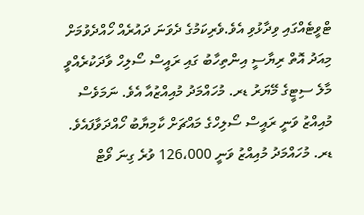ޓްވީޓެއްގައި ވިދާޅުވި އެވެ.ވެރިކަމުގެ ދެވަނަ ދައުރެއް ހޯއްދެވުމަށް މިއަދު އޮތް ރިޔާސީ އިންތިހާބު ގައި ރައީސް ސޯލިހް ވާދަކުރެއްވީ މާލެ ސިޓީގެ މޭޔަރު ޑރ. މުހައްމަދު މުއިއްޒުއާ އެވެ. ނަމަވެސް މުއިއްޒު ވަނީ ރައީސް ސޯލިހްގެ މައްޗަށް ކާމިޔާބު ހޯއްދަވާފައެވެ. ޑރ. މުހައްމަދު މުއިއްޒު ވަނީ 126،000 ވުރެ ގިނަ ވޯޓް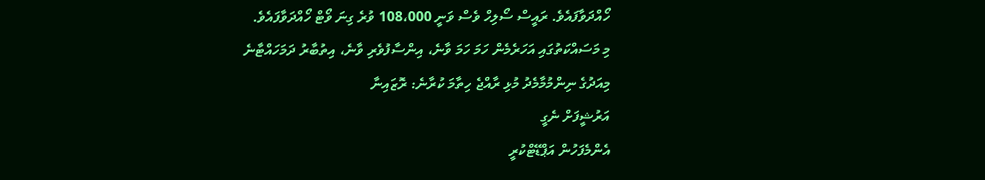ހޯއްދަވާފައެވެ. ރައީސް ސޯލިހް ވެސް ވަނީ 108،000 ވުރެ ގިނަ ވޯޓް ހޯއްދަވާފައެވެ.
މި މަސައްކަތުގައި އަހަރެމެން ހަމަ ހަމަ ވާނެ، އިންސާފުވެރި ވާނެ، އިތުބާރު ދަމަހައްޓާނެ
މިއަދުގެ ނިންމުމާމެދު މުޅި ރާއްޖެ ހިތާމަ ކުރާނެ: ރޮޒައިނާ
އަރުޝީފަށް ނެގީ
އެންމެފަހުން އަޕްޑޭޓްކުރީ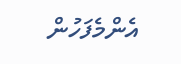އެންމެފަހުން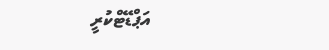އަޕްޑޭޓްކުރީ